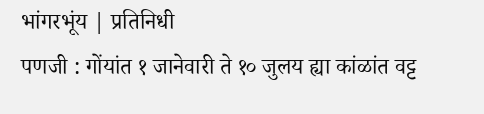भांगरभूंय | प्रतिनिधी
पणजी : गोंयांत १ जानेवारी ते १० जुलय ह्या कांळांत वट्ट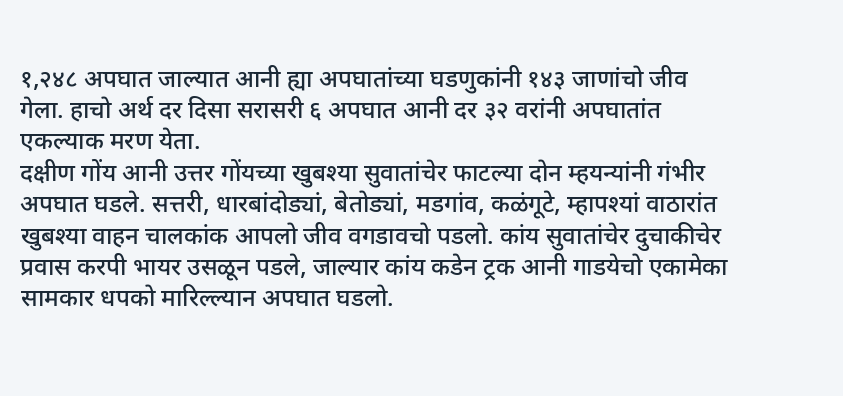१,२४८ अपघात जाल्यात आनी ह्या अपघातांच्या घडणुकांनी १४३ जाणांचो जीव गेला. हाचो अर्थ दर दिसा सरासरी ६ अपघात आनी दर ३२ वरांनी अपघातांत एकल्याक मरण येता.
दक्षीण गोंय आनी उत्तर गोंयच्या खुबश्या सुवातांचेर फाटल्या दोन म्हयन्यांनी गंभीर अपघात घडले. सत्तरी, धारबांदोड्यां, बेतोड्यां, मडगांव, कळंगूटे, म्हापश्यां वाठारांत खुबश्या वाहन चालकांक आपलो जीव वगडावचो पडलो. कांय सुवातांचेर दुचाकीचेर प्रवास करपी भायर उसळून पडले, जाल्यार कांय कडेन ट्रक आनी गाडयेचो एकामेका सामकार धपको मारिल्ल्यान अपघात घडलो.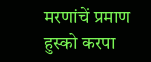मरणांचें प्रमाण हुस्को करपा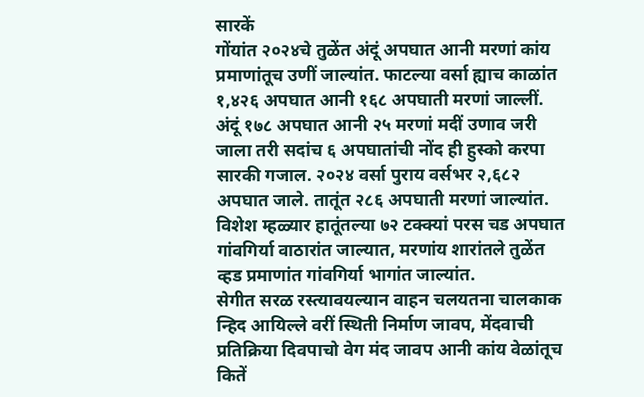सारकें
गोंयांत २०२४चे तुळेंत अंदूं अपघात आनी मरणां कांय प्रमाणांतूच उणीं जाल्यांत. फाटल्या वर्सा ह्याच काळांत १,४२६ अपघात आनी १६८ अपघाती मरणां जाल्लीं. अंदूं १७८ अपघात आनी २५ मरणां मदीं उणाव जरी जाला तरी सदांच ६ अपघातांची नोंद ही हुस्को करपा सारकी गजाल. २०२४ वर्सा पुराय वर्सभर २,६८२ अपघात जाले. तातूंत २८६ अपघाती मरणां जाल्यांत. विशेश म्हळ्यार हातूंतल्या ७२ टक्क्यां परस चड अपघात गांवगिर्या वाठारांत जाल्यात, मरणांय शारांतले तुळेंत व्हड प्रमाणांत गांवगिर्या भागांत जाल्यांत.
सेगीत सरळ रस्त्यावयल्यान वाहन चलयतना चालकाक न्हिद आयिल्ले वरीं स्थिती निर्माण जावप, मेंदवाची प्रतिक्रिया दिवपाचो वेग मंद जावप आनी कांय वेळांतूच कितें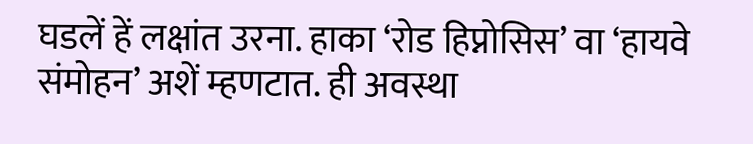घडलें हें लक्षांत उरना. हाका ‘रोड हिप्नोसिस’ वा ‘हायवे संमोहन’ अशें म्हणटात. ही अवस्था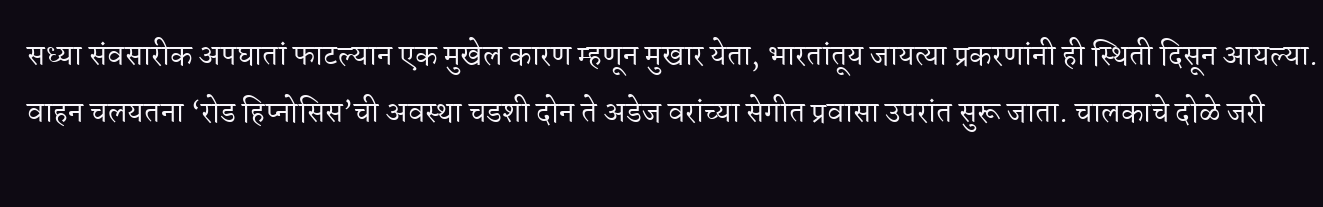सध्या संवसारीक अपघातां फाटल्यान एक मुखेल कारण म्हणून मुखार येता, भारतांतूय जायत्या प्रकरणांनी ही स्थिती दिसून आयल्या. वाहन चलयतना ‘रोड हिप्नोसिस’ची अवस्था चडशी दोन ते अडेज वरांच्या सेगीत प्रवासा उपरांत सुरू जाता. चालकाचे दोळे जरी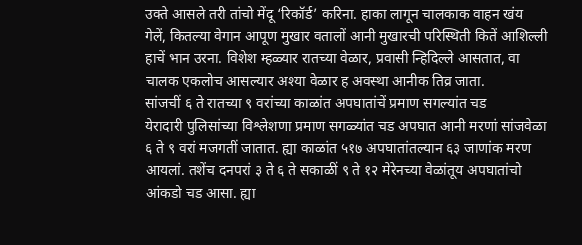उक्ते आसले तरी तांचो मेंदू ‘रिकॉर्ड’ करिना. हाका लागून चालकाक वाहन खंय गेलें, कितल्या वेगान आपूण मुखार वतालों आनी मुखारची परिस्थिती कितें आशिल्ली हाचें भान उरना. विशेश म्हळ्यार रातच्या वेळार, प्रवासी न्हिदिल्ले आसतात, वा चालक एकलोच आसल्यार अश्या वेळार ह अवस्था आनीक तिव्र जाता.
सांजचीं ६ ते रातच्या ९ वरांच्या काळांत अपघातांचें प्रमाण सगल्यांत चड
येरादारी पुलिसांच्या विश्लेशणा प्रमाण सगळ्यांत चड अपघात आनी मरणां सांजवेळा ६ ते ९ वरां मजगतीं जातात. ह्या काळांत ५१७ अपघातांतल्यान ६३ जाणांक मरण आयलां. तशेंच दनपरां ३ ते ६ ते सकाळीं ९ ते १२ मेरेनच्या वेळांतूय अपघातांचो आंकडो चड आसा. ह्या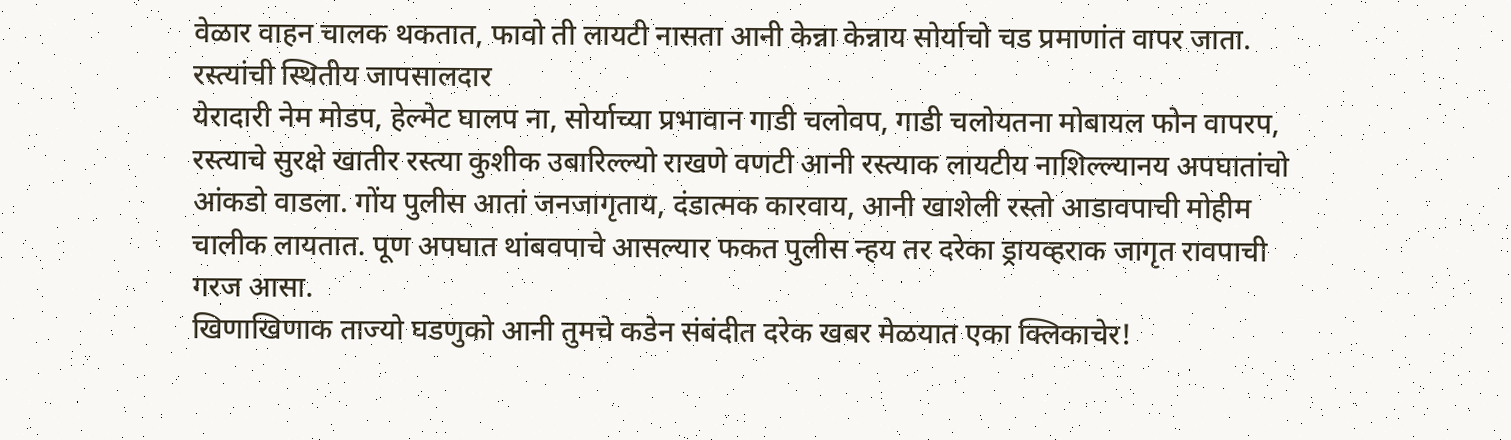वेळार वाहन चालक थकतात, फावो ती लायटी नासता आनी केन्ना केन्नाय सोर्याचो चड प्रमाणांत वापर जाता.
रस्त्यांची स्थितीय जापसालदार
येरादारी नेम मोडप, हेल्मेट घालप ना, सोर्याच्या प्रभावान गाडी चलोवप, गाडी चलोयतना मोबायल फोन वापरप, रस्त्याचे सुरक्षे खातीर रस्त्या कुशीक उबारिल्ल्यो राखणे वणटी आनी रस्त्याक लायटीय नाशिल्ल्यानय अपघातांचो आंकडो वाडला. गोंय पुलीस आतां जनजागृताय, दंडात्मक कारवाय, आनी खाशेली रस्तो आडावपाची मोहीम चालीक लायतात. पूण अपघात थांबवपाचे आसल्यार फकत पुलीस न्हय तर दरेका ड्रायव्हराक जागृत रावपाची गरज आसा.
खिणाखिणाक ताज्यो घडणुको आनी तुमचे कडेन संबंदीत दरेक खबर मेळयात एका क्लिकाचेर!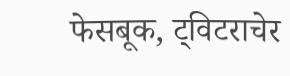फेसबूक, ट्विटराचेर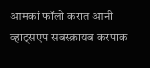आमकां फॉलो करात आनी व्हाट्सएप सबस्क्रायब करपाक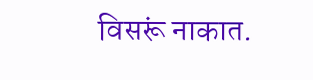विसरूं नाकात.